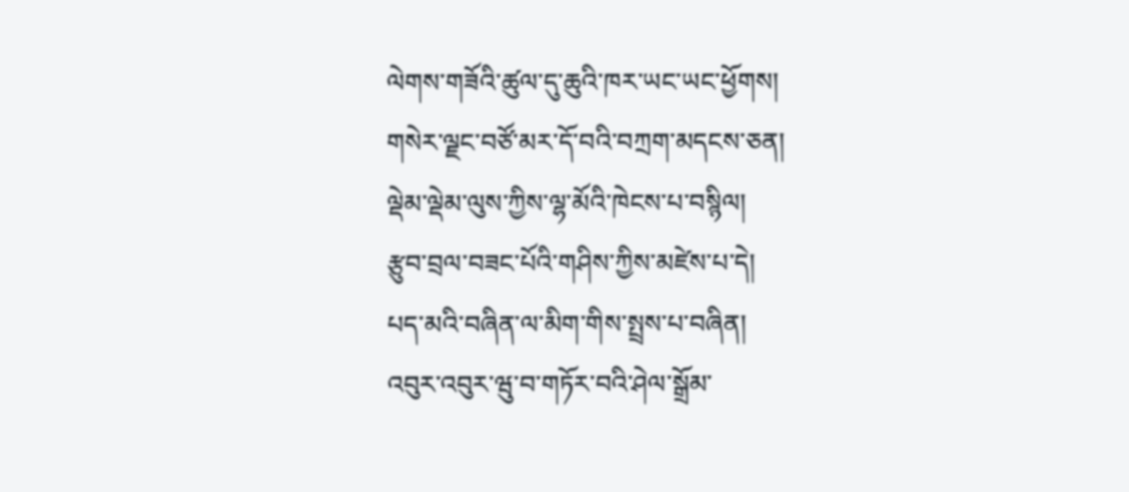ལེགས་གཟོའི་ཚུལ་དུ་ཆུའི་ཁར་ཡང་ཡང་ཕྱོགས།
གསེར་ལྗང་བཙོ་མར་དོ་བའི་བཀྲག་མདངས་ཅན།
ལྡེམ་ལྡེམ་ལུས་ཀྱིས་ལྷ་མོའི་ཁེངས་པ་བསྙིལ།
རྩུབ་བྲལ་བཟང་པོའི་གཤིས་ཀྱིས་མཛེས་པ་དེ།
པད་མའི་བཞིན་ལ་མིག་གིས་སྤྲས་པ་བཞིན།
འབུར་འབུར་ཝུ་བ་གཏོར་བའི་ཤེལ་སྒྲོམ་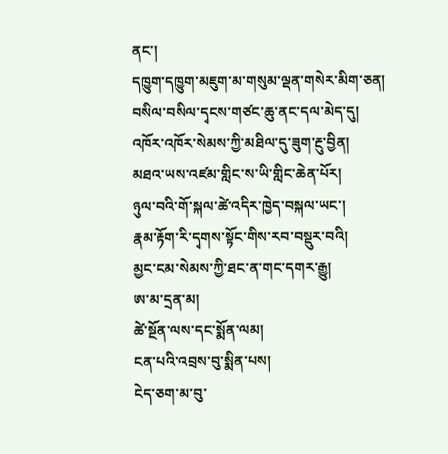ནང་།
དཁྱུག་དཁྱུག་མཇུག་མ་གསུམ་ལྡན་གསེར་མིག་ཅན།
བསིལ་བསིལ་དྭངས་གཙང་ཆུ་ནང་དལ་མེད་དུ།
འཁོར་འཁོར་སེམས་ཀྱི་མཐིལ་དུ་ཟུག་རྔུ་བྱིན།
མཐའ་ཡས་འཛམ་གླིང་ས་ཡི་གླིང་ཆེན་པོར།
ཉུལ་བའི་གོ་སྐལ་ཚེ་འདིར་ཁྱེད་བསྐལ་ཡང་།
རྣམ་རྟོག་རི་དྭགས་སྟོང་གིས་རབ་བསྡུར་བའི།
མྱང་ངམ་སེམས་ཀྱི་ཐང་ན་གང་དགར་རྒྱུ།
ཨ་མ་དྲན་མ།
ཚེ་སྔོན་ལས་དང་སྨོན་ལམ།
ངན་པའི་འབྲས་བུ་སྨིན་པས།
ངེད་ཅག་མ་བུ་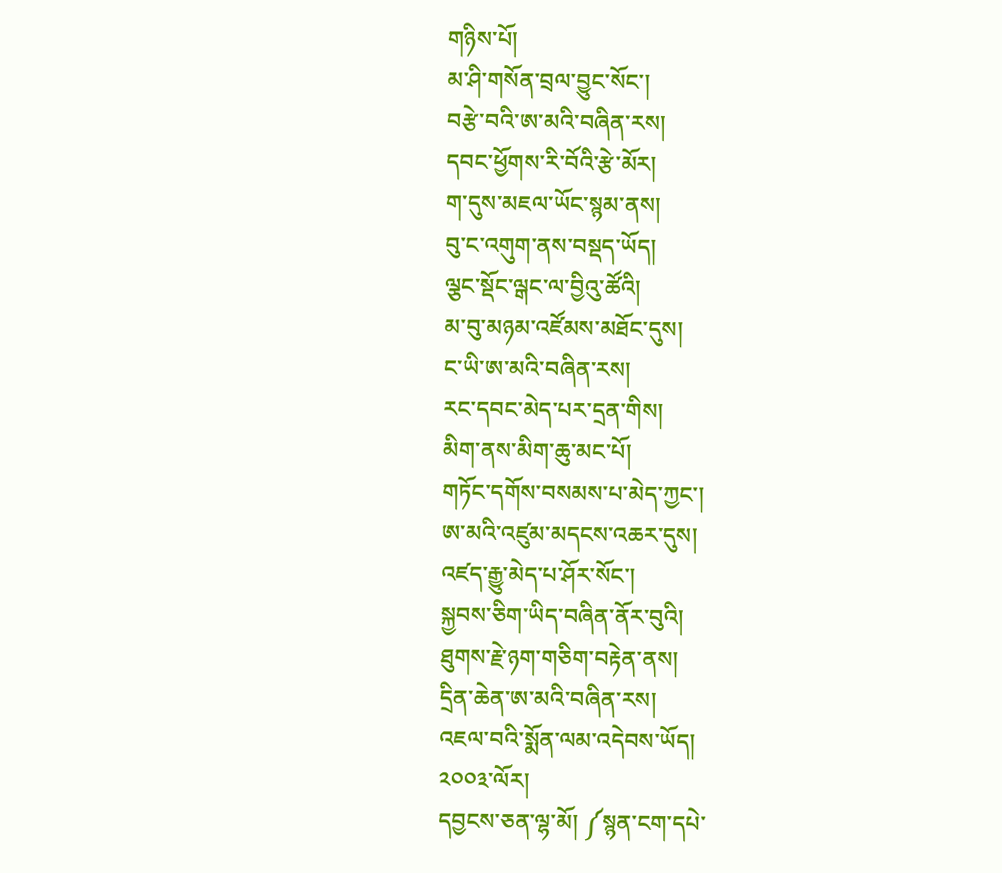གཉིས་པོ།
མ་ཤི་གསོན་བྲལ་བྱུང་སོང་།
བརྩེ་བའི་ཨ་མའི་བཞིན་རས།
དབང་ཕྱོགས་རི་བོའི་རྩེ་མོར།
ག་དུས་མཇལ་ཡོང་སྙམ་ནས།
བུ་ང་འགུག་ནས་བསྡད་ཡོད།
ལྕང་སྡོང་ལྒང་ལ་བྱིའུ་ཚོའི།
མ་བུ་མཉམ་འཛོམས་མཐོང་དུས།
ང་ཡི་ཨ་མའི་བཞིན་རས།
རང་དབང་མེད་པར་དྲན་གིས།
མིག་ནས་མིག་ཆུ་མང་པོ།
གཏོང་དགོས་བསམས་པ་མེད་ཀྱང་།
ཨ་མའི་འཛུམ་མདངས་འཆར་དུས།
འཛད་རྒྱུ་མེད་པ་ཤོར་སོང་།
སྐྱབས་ཅིག་ཡིད་བཞིན་ནོར་བུའི།
ཐུགས་རྗེ་ཉག་གཅིག་བརྟེན་ནས།
དྲིན་ཆེན་ཨ་མའི་བཞིན་རས།
འཇལ་བའི་སྨོན་ལམ་འདེབས་ཡོད།
༢༠༠༣་ལོར།
དབྱངས་ཅན་ལྷ་མོ། ༼སྙན་ངག་དཔེ་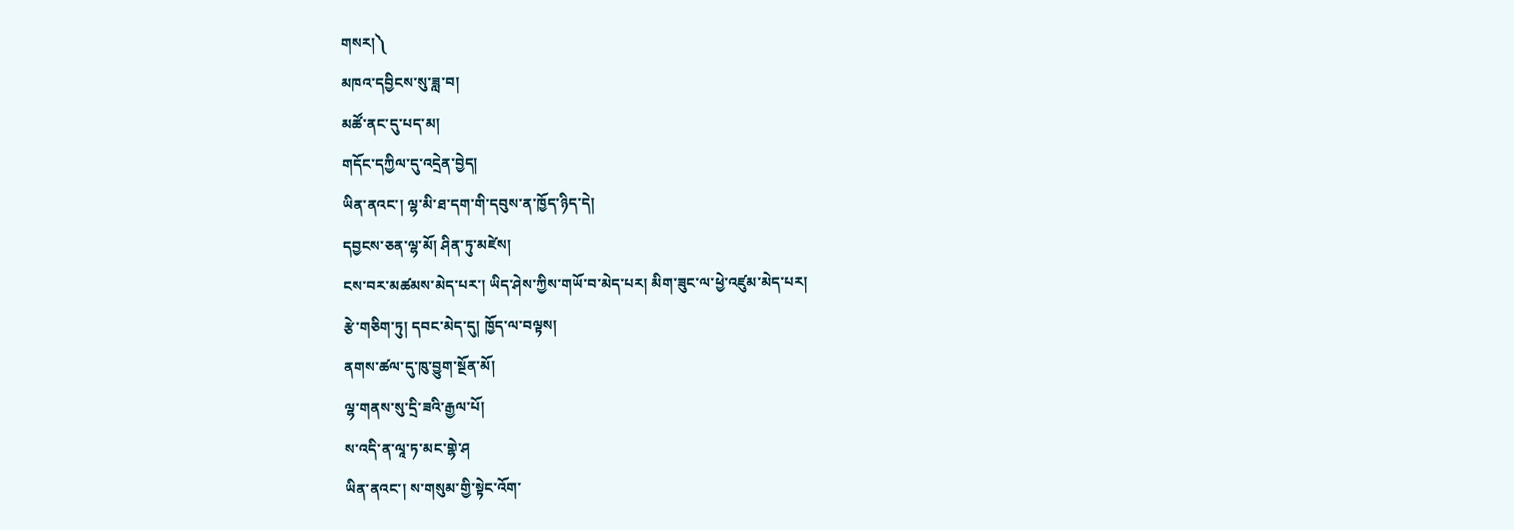གསར།༽
མཁའ་དབྱིངས་སུ་ཟླ་བ།
མཚོ་ནང་དུ་པད་མ།
གདོང་དཀྱིལ་དུ་འདྲེན་བྱེད།
ཡིན་ནའང་། ལྷ་མི་ཐ་དག་གི་དབུས་ན་ཁྱོད་ཉིད་དེ།
དབྱངས་ཅན་ལྷ་མོ། ཤིན་ཏུ་མཛེས།
ངས་བར་མཚམས་མེད་པར་། ཡིད་ཤེས་ཀྱིས་གཡོ་བ་མེད་པར། མིག་ཟུང་ལ་ཕྱེ་འཛུམ་མེད་པར།
རྩེ་གཅིག་ཏུ། དབང་མེད་དུ། ཁྱོད་ལ་བལྟས།
ནགས་ཚལ་དུ་ཁུ་བྱུག་སྔོན་མོ།
ལྷ་གནས་སུ་དྲི་ཟའི་རྒྱལ་པོ།
ས་འདི་ན་ལཱ་ཏ་མང་གྷེ་ཤ
ཡིན་ནའང་། ས་གསུམ་གྱི་སྟེང་འོག་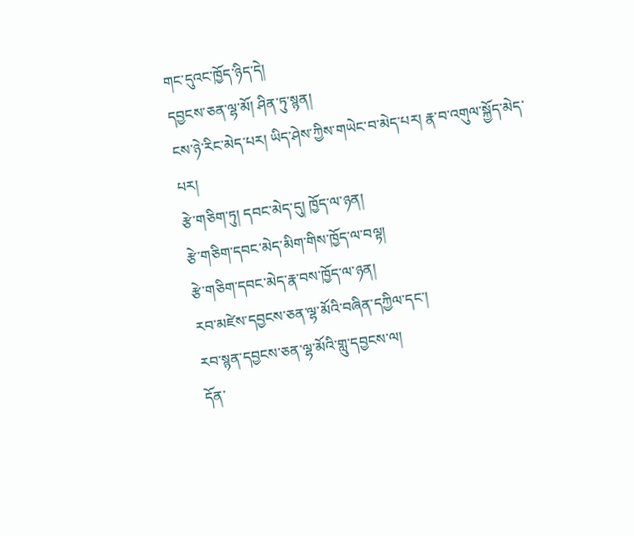གང་དུའང་ཁྱོད་ཉིད་དེ།
དབྱངས་ཅན་ལྷ་མོ། ཤིན་ཏུ་སྙན།
ངས་ཉེ་རིང་མེད་པར། ཡིད་ཤེས་ཀྱིས་གཡེང་བ་མེད་པར། རྣ་བ་འགུལ་སྐྱོད་མེད་པར།
རྩེ་གཅིག་ཏུ། དབང་མེད་དུ། ཁྱོད་ལ་ཉན།
རྩེ་གཅིག་དབང་མེད་མིག་གིས་ཁྱོད་ལ་བལྟ།
རྩེ་གཅིག་དབང་མེད་རྣ་བས་ཁྱོད་ལ་ཉན།
རབ་མཛེས་དབྱངས་ཅན་ལྷ་མོའི་བཞིན་དཀྱིལ་དང་།
རབ་སྙན་དབྱངས་ཅན་ལྷ་མོའི་གླུ་དབྱངས་ལ།
དོན་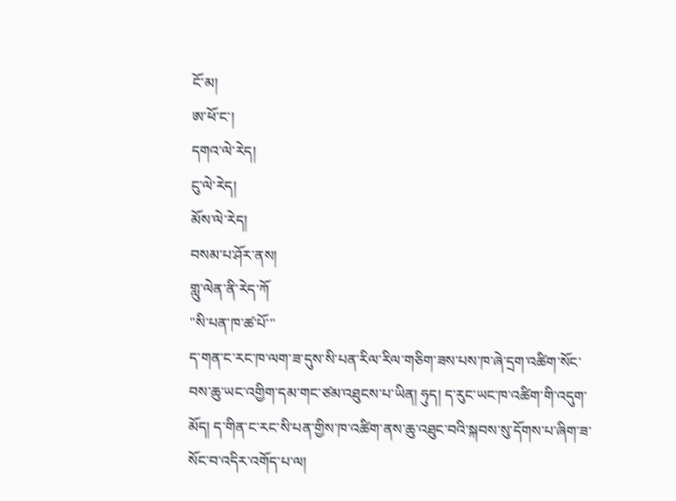ངོ་མ།
ཨ་ཕོ་ང་།
དགའ་ལེ་རེད།
ངུ་ལེ་རེད།
མོས་ལེ་རེད།
བསམ་པ་ཤོར་ནས།
གླུ་ལེན་ནི་རེད་ཀོ
"སི་པན་ཁ་ཚ་པོ་"
ད་གན་ང་རང་ཁ་ལག་ཟ་དུས་སི་པན་རིལ་རིལ་གཅིག་ཟས་པས་ཁ་ཞེ་དྲག་འཚིག་སོང་བས་ཆུ་ཡང་འགྱིག་དམ་གང་ཙམ་འཐུངས་པ་ཡིན། ཧུད། ད་རུང་ཡང་ཁ་འཚིག་གི་འདུག་མོད། ད་གིན་ང་རང་སི་པན་གྱིས་ཁ་འཚིག་ནས་ཆུ་འཐུང་བའི་སྐབས་སུ་དོགས་པ་ཞིག་ཟ་སོང་བ་འདིར་འགོད་པ་ལ།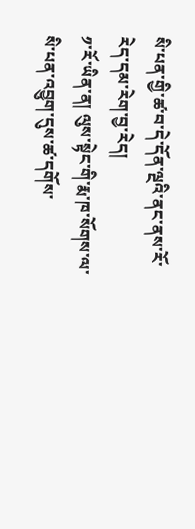སི་པན་གྱི་ཚ་བ་དེ་དོན་ལྔའི་ནང་ནས་རོ་རེད་དམ་རེག་བྱ་རེད།
༡་རོ་ཡིན་ན། ལུས་སྟེང་གི་རྨ་ཁ་སོགས་ལ་སི་པན་འབྱུག་དུས་ཚ་དགོས་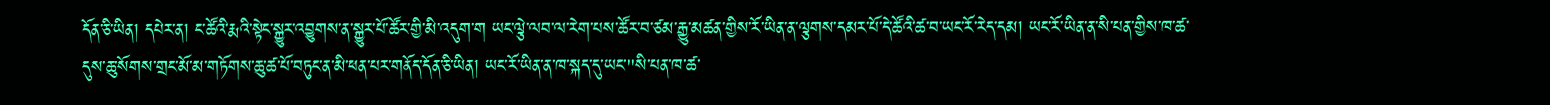དོན་ཅི་ཡིན། དཔེར་ན། ང་ཚོའི་རྨའི་སྟེང་སྐྱུར་འབྱུགས་ན་སྐྱུར་པོ་ཚོར་གྱི་མི་འདུག་ག ཡང་ལྕེ་ལབ་ལ་རེག་པས་ཚོར་བ་ཙམ་རྒྱུ་མཚན་གྱིས་རོ་ཡིན་ན་ལྕགས་དམར་པོ་དེ་ཚོའི་ཚ་བ་ཡང་རོ་རེད་དམ། ཡང་རོ་ཡིན་ན་སི་པན་གྱིས་ཁ་ཚ་དུས་ཆུ་སོགས་གྲང་མོ་མ་གཏོགས་ཆུ་ཚ་པོ་བཏུང་ན་མི་ཕན་པར་གནོད་དོན་ཅི་ཡིན། ཡང་རོ་ཡིན་ན་ཁ་སྐད་དུ་ཡང་"སི་པན་ཁ་ཚ་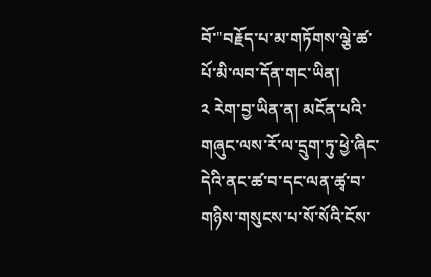བོ་"བརྗོད་པ་མ་གཏོགས་ལྕེ་ཚ་པོ་མི་ལབ་དོན་གང་ཡིན།
༢ རེག་བྱ་ཡིན་ན། མངོན་པའི་གཞུང་ལས་རོ་ལ་དྲུག་ཏུ་ཕྱེ་ཞིང་དེའི་ནང་ཚ་བ་དང་ལན་ཚྭ་བ་གཉིས་གསུངས་པ་སོ་སོའི་ངོས་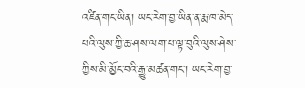འཛིན་གང་ཡིན། ཡང་རེག་བྱ་ཡིན་ན་རྨ་ཁ་མེད་པའི་ལུས་ཀྱི་ཆ་ཤས་ལག་པ་ལྟ་བུའི་ལུས་ཤེས་ཀྱིས་མི་མྱོང་བའི་རྒྱུ་མཚན་གང་། ཡང་རེག་བྱ་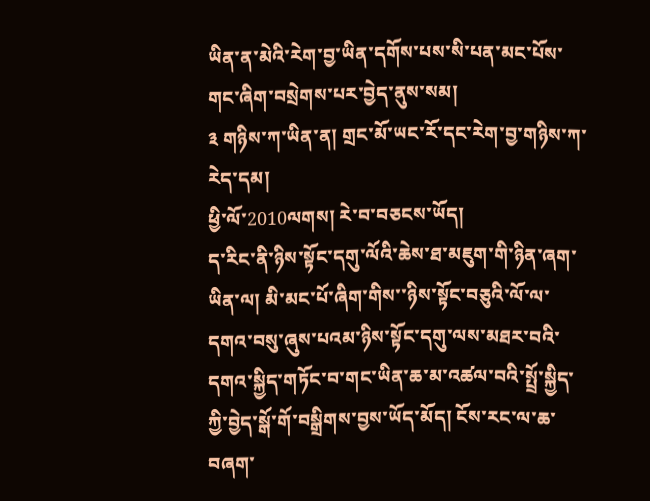ཡིན་ན་མེའི་རེག་བྱ་ཡིན་དགོས་པས་སི་པན་མང་པོས་གང་ཞིག་བསྲེགས་པར་བྱེད་ནུས་སམ།
༣ གཉིས་ཀ་ཡིན་ན། གྲང་མོ་ཡང་རོ་དང་རེག་བྱ་གཉིས་ཀ་རེད་དམ།
ཕྱི་ལོ་2010ལགས། རེ་བ་བཅངས་ཡོད།
ད་རིང་ནི་ཉིས་སྟོང་དགུ་ལོའི་ཆེས་ཐ་མཇུག་གི་ཉིན་ཞག་ཡིན་ལ། མི་མང་པོ་ཞིག་གིས་་ཉིས་སྟོང་བཅུའི་ལོ་ལ་དགའ་བསུ་ཞུས་པའམ་ཉིས་སྟོང་དགུ་ལས་མཐར་བའི་དགའ་སྐྱིད་གཏོང་བ་གང་ཡིན་ཆ་མ་འཚལ་བའི་སྤྲོ་སྐྱིད་ཀྱི་བྱེད་སྒོ་གོ་བསྒྲིགས་བྱས་ཡོད་མོད། ངོས་རང་ལ་ཆ་བཞག་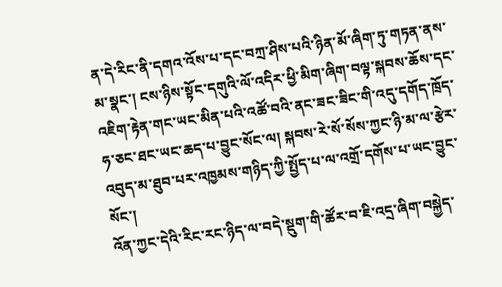ན་དེ་རིང་ནི་དགའ་འོས་པ་དང་བཀྲ་ཤིས་པའི་ཉིན་མོ་ཞིག་ཏུ་གཏན་ནས་མ་སྣང་། ངས་ཉིས་སྟོང་དགུའི་ལོ་འདིར་ཕྱི་མིག་ཞིག་བལྟ་སྐབས་ཆོས་དང་འཇིག་རྟེན་གང་ཡང་མིན་པའི་འཚོ་བའི་ནང་ཟང་ཟིང་གི་འདུ་དགོད་ཁྲོད་ཧ་ཅང་ཐང་ཡང་ཆད་པ་བྱུང་སོང་ལ། སྐབས་རེ་སོ་སོས་ཀྱང་ཉི་མ་ལ་རྩེར་འབུད་མ་ཐུབ་པར་འཁྱམས་གཉིད་ཀྱི་སྤྱོད་པ་ལ་འགྲོ་དགོས་པ་ཡང་བྱུང་སོང་།
འོན་ཀྱང་དེའི་རིང་རང་ཉིད་ལ་བདེ་སྡུག་གི་ཚོར་བ་ཇི་འདྲ་ཞིག་བསྐྱེད་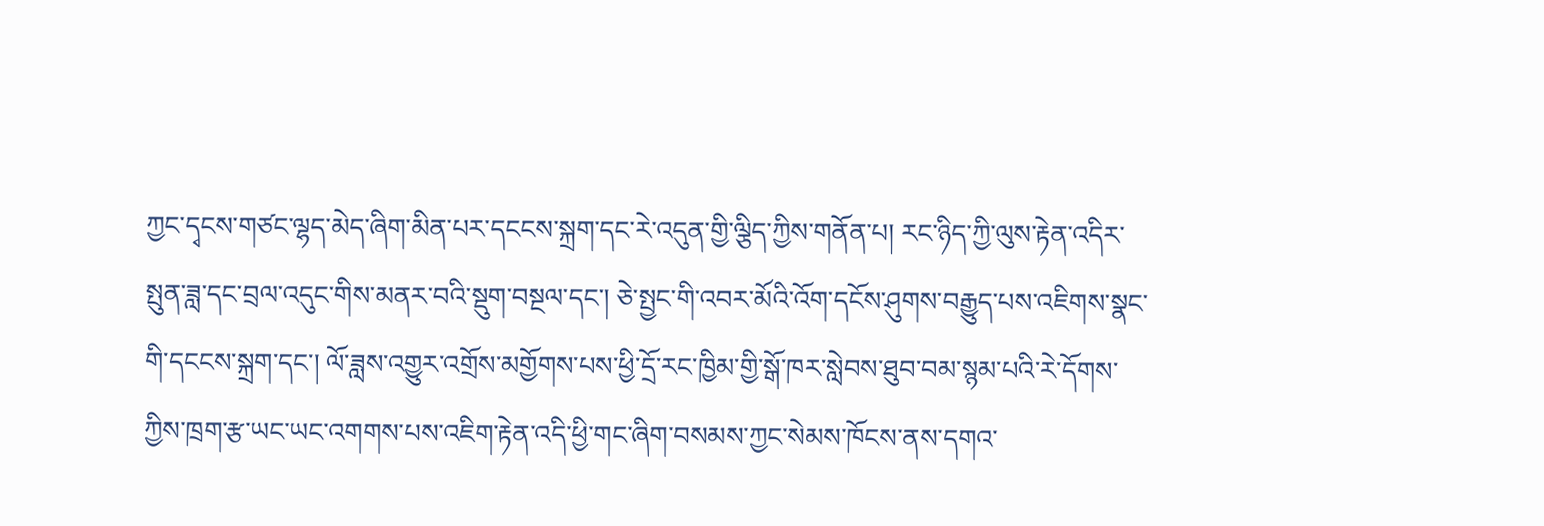ཀྱང་དྭངས་གཙང་ལྷད་མེད་ཞིག་མིན་པར་དངངས་སྐྲག་དང་རེ་འདུན་གྱི་ལྕིད་ཀྱིས་གནོན་པ། རང་ཉིད་ཀྱི་ལུས་རྟེན་འདིར་སྤུན་ཟླ་དང་བྲལ་འདུང་གིས་མནར་བའི་སྡུག་བསྔལ་དང་། ཅེ་སྤྱང་གི་འབར་མོའི་འོག་དངོས་ཤུགས་བརྒྱུད་པས་འཇིགས་སྣང་གི་དངངས་སྐྲག་དང་། ལོ་ཟླས་འགྱུར་འགྲོས་མགྱོགས་པས་ཕྱི་དྲོ་རང་ཁྱིམ་གྱི་སྒོ་ཁར་སླེབས་ཐུབ་བམ་སྙམ་པའི་རེ་དོགས་ཀྱིས་ཁྲག་རྩ་ཡང་ཡང་འགགས་པས་འཇིག་རྟེན་འདི་ཕྱི་གང་ཞིག་བསམས་ཀྱང་སེམས་ཁོངས་ནས་དགའ་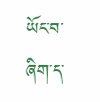ཡོང་བ་ཞིག་ད་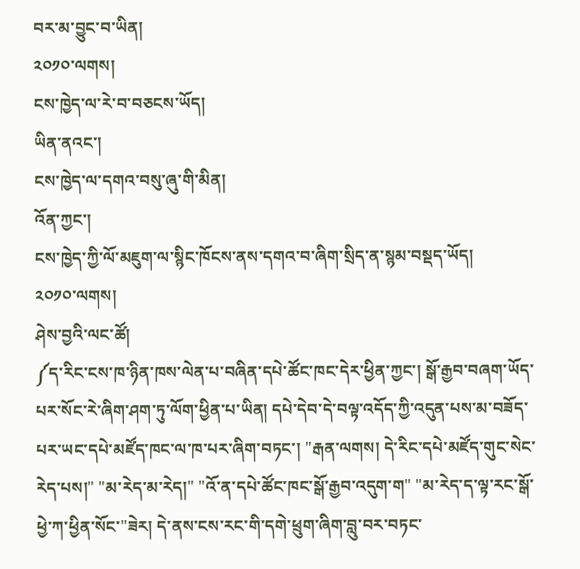བར་མ་བྱུང་བ་ཡིན།
༢༠༡༠་ལགས།
ངས་ཁྱེད་ལ་རེ་བ་བཅངས་ཡོད།
ཡིན་ནའང་།
ངས་ཁྱེད་ལ་དགའ་བསུ་ཞུ་གི་མིན།
འོན་ཀྱང་།
ངས་ཁྱེད་ཀྱི་ལོ་མཇུག་ལ་སྙིང་ཁོངས་ནས་དགའ་བ་ཞིག་སྲིད་ན་སྙམ་བསྡད་ཡོད།
༢༠༡༠་ལགས།
ཤེས་བྱའི་ལང་ཚོ།
༼ད་རིང་ངས་ཁ་ཉིན་ཁས་ལེན་པ་བཞིན་དཔེ་ཚོང་ཁང་དེར་ཕྱིན་ཀྱང་། སྒོ་རྒྱབ་བཞག་ཡོད་པར་སོང་རེ་ཞིག་ཤག་ཏུ་ལོག་ཕྱིན་པ་ཡིན། དཔེ་དེབ་དེ་བལྟ་འདོད་ཀྱི་འདུན་པས་མ་བཟོད་པར་ཡང་དཔེ་མཛོད་ཁང་ལ་ཁ་པར་ཞིག་བཏང་། "རྒན་ལགས། དེ་རིང་དཔེ་མཛོད་གུང་སེང་རེད་པས།" "མ་རེད་མ་རེད།" "འོ་ན་དཔེ་ཚོང་ཁང་སྒོ་རྒྱབ་འདུག་ག" "མ་རེད་ད་ལྟ་རང་སྒོ་ཕྱེ་ཀ་ཕྱིན་སོང་"ཟེར། དེ་ནས་ངས་རང་གི་དགེ་ཕྲུག་ཞིག་བླུ་བར་བཏང་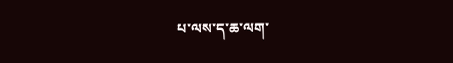པ་ལས་ད་ཆ་ལག་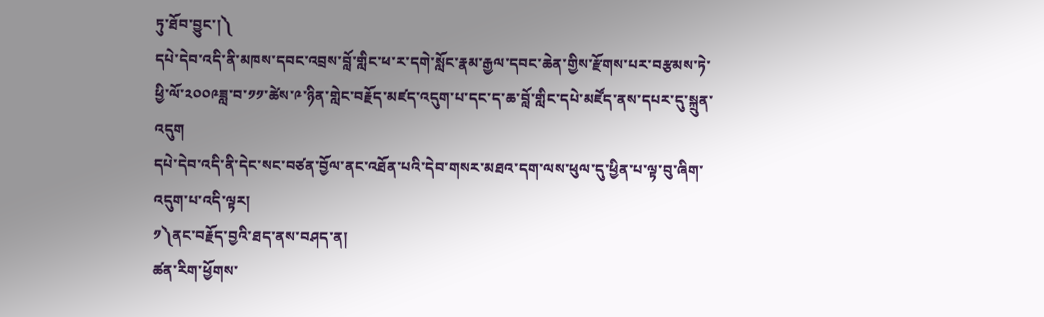ཏུ་ཐོབ་བྱུང་།༽
དཔེ་དེབ་འདི་ནི་མཁས་དབང་འབྲས་བློ་གླིང་ཕ་ར་དགེ་སློང་རྣམ་རྒྱལ་དབང་ཆེན་གྱིས་རྫོགས་པར་བརྩམས་ཏེ་ཕྱི་ལོ་༢༠༠༩ཟླ་བ་༡༡་ཚེས་༩་ཉིན་གླེང་བརྗོད་མཛད་འདུག་པ་དང་ད་ཆ་བློ་གླིང་དཔེ་མཛོད་ནས་དཔར་དུ་སྐྲུན་འདུག
དཔེ་དེབ་འདི་ནི་དེང་སང་བཙན་བྱོལ་ནང་འཐོན་པའི་དེབ་གསར་མཐའ་དག་ལས་ཕུལ་དུ་ཕྱིན་པ་ལྟ་བུ་ཞིག་འདུག་པ་འདི་ལྟར།
༡༽ནང་བརྗོད་བྱའི་ཐད་ནས་བཤད་ན།
ཚན་རིག་ཕྱོགས་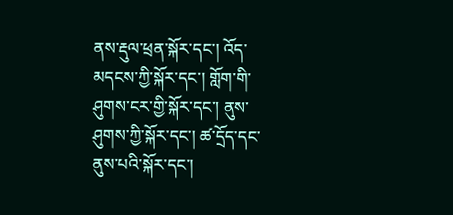ནས་རྡུལ་ཕྲན་སྐོར་དང་། འོད་མདངས་ཀྱི་སྐོར་དང་། གློག་གི་ཤུགས་ངར་གྱི་སྐོར་དང་། ནུས་ཤུགས་ཀྱི་སྐོར་དང་། ཚ་དྲོད་དང་ནུས་པའི་སྐོར་དང་།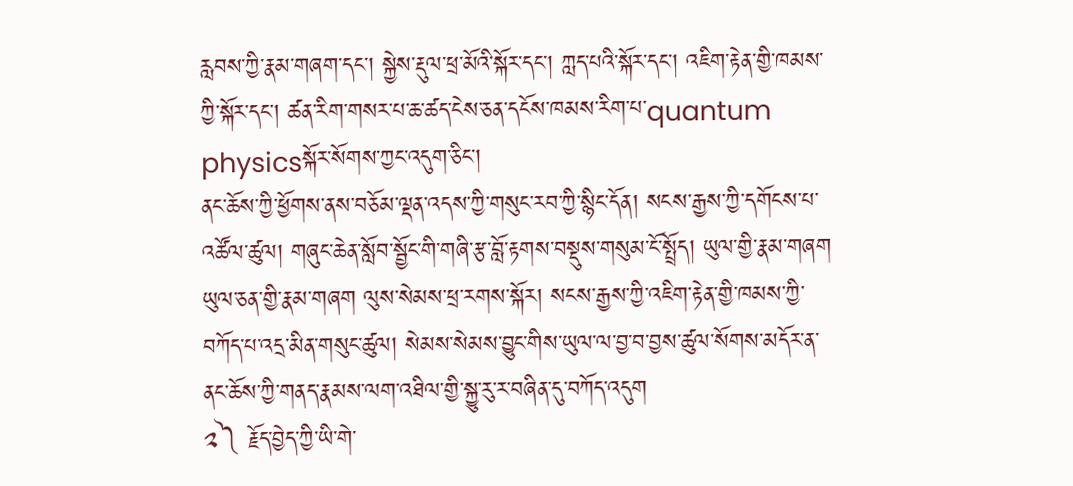རླབས་ཀྱི་རྣམ་གཞག་དང་། སྐྱེས་རྡུལ་ཕྲ་མོའི་སྐོར་དང་། ཀླད་པའི་སྐོར་དང་། འཇིག་རྟེན་གྱི་ཁམས་ཀྱི་སྐོར་དང་། ཚན་རིག་གསར་པ་ཆ་ཚད་ངེས་ཅན་དངོས་ཁམས་རིག་པ་quantum physicsསྐོར་སོགས་ཀྱང་འདུག་ཅིང་།
ནང་ཆོས་ཀྱི་ཕྱོགས་ནས་བཅོམ་ལྡན་འདས་ཀྱི་གསུང་རབ་ཀྱི་སྙིང་དོན། སངས་རྒྱས་ཀྱི་དགོངས་པ་འཚོལ་ཚུལ། གཞུང་ཆེན་སློབ་སྦྱོང་གི་གཞི་རྩ་བློ་རྟགས་བསྡུས་གསུམ་ངོ་སྤྲོད། ཡུལ་གྱི་རྣམ་གཞག ཡུལ་ཅན་གྱི་རྣམ་གཞག ལུས་སེམས་ཕྲ་རགས་སྐོར། སངས་རྒྱས་ཀྱི་འཇིག་རྟེན་གྱི་ཁམས་ཀྱི་བཀོད་པ་འདྲ་མིན་གསུང་ཚུལ། སེམས་སེམས་བྱུང་གིས་ཡུལ་ལ་བྱ་བ་བྱས་ཚུལ་སོགས་མདོར་ན་ནང་ཆོས་ཀྱི་གནད་རྣམས་ལག་འཐིལ་གྱི་སྐྱུ་རུ་ར་བཞིན་དུ་བཀོད་འདུག
༢༽ རྗོད་བྱེད་ཀྱི་ཡི་གེ་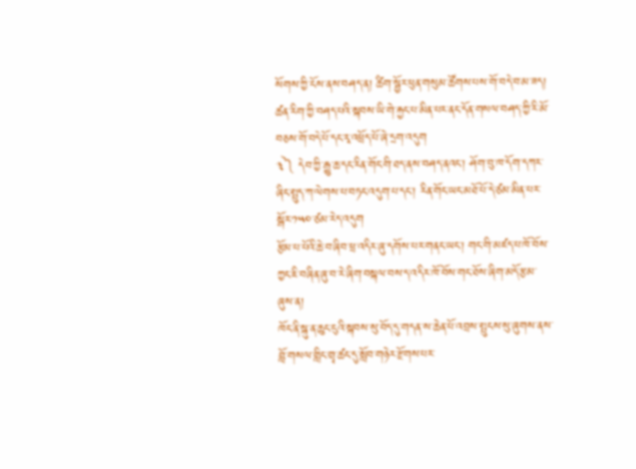སོགས་ཀྱི་ངོས་ནས་བཤད་ན། ཚིག་སྦྱོར་ཕུན་གསུམ་ཚོགས་པས་གོ་བདེ་བ་མ་ཟད། ཚན་རིག་ཀྱི་བཤད་པའི་སྐབས་ཡི་གེ་རྐྱང་པ་མིན་པར་ནང་དོན་གསལ་བཤད་ཀྱི་རི་མོ་བཅས་གོ་བདེ་པོ་དང་རྭ་འཕྲོད་པོ་ཞེ་དྲག་འདུག
༣༽ དེབ་ཀྱི་རྒྱུ་ཆ་དང་རིན་གོང་གི་ཐད་ནས་བཤད་ནའང་། ཤོག་བུ་ཁ་དོག་དཀར་ཞིང་སྤུད་ཀ་ལེགས་པ་བཏང་འདུག་པ་དང་། རིན་གོང་ཡང་མཐོ་པོ་དེ་ཙམ་མིན་པར་སྒོར་༡༥༠་ཙམ་རེད་འདུག
རྩོམ་པ་པོའི་ཆེ་བ་ཞིབ་ཕྲ་འདིར་ཞུ་དགོས་པར་གནང་ཡང་། གང་གི་མཛད་པ་ཁོ་བོས་ཀྱང་ཇི་བཞིན་ཞུ་བ་རེ་ཞིག་བསྐལ་བས་ད་འདིར་ཁོ་བོས་གང་ཐོས་ཞིག་མདོ་རྩམ་ཞུས་ན།
ཁོང་ནི་སྐུ་ན་ཆུང་ངུའི་སྐབས་སུ་བོད་དུ་གདན་ས་ཆེན་པོ་འབྲས་སྤུངས་སུ་ཞུགས་ནས་བློ་གསལ་གླིང་གྲྭ་ཚང་དུ་སློབ་གཉེར་རྫོགས་པར་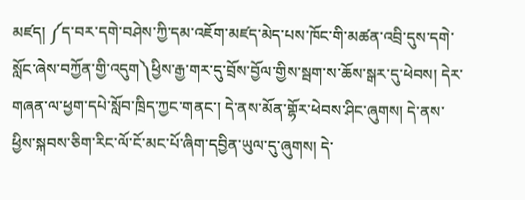མཛད། ༼ད་བར་དགེ་བཤེས་ཀྱི་དམ་འཇོག་མཛད་མེད་པས་ཁོང་གི་མཚན་འབྲི་དུས་དགེ་སློང་ཞེས་བཀྱོན་གྱི་འདུག༽ཕྱིས་རྒྱ་གར་དུ་བྲོས་བྱོལ་གྱིས་སྦག་ས་ཆོས་སྒར་དུ་ཕེབས། དེར་གཞན་ལ་ཕྱག་དཔེ་སློབ་ཁྲིད་ཀྱང་གནང་། དེ་ནས་མོན་གྷོར་ཕེབས་ཤིང་ཞུགས། དེ་ནས་ཕྱིས་སྐབས་ཅིག་རིང་ལོ་ངོ་མང་པོ་ཞིག་དབྱིན་ཡུལ་དུ་ཞུགས། དེ་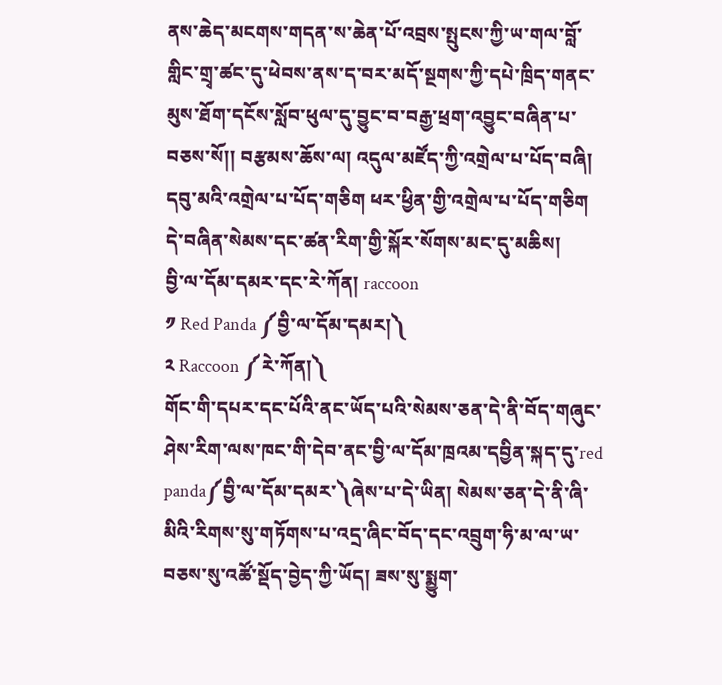ནས་ཆེད་མངགས་གདན་ས་ཆེན་པོ་འབྲས་སྤུངས་ཀྱི་ཡ་གལ་བློ་གླིང་གྲྭ་ཚང་དུ་ཕེབས་ནས་ད་བར་མདོ་སྔགས་ཀྱི་དཔེ་ཁྲིད་གནང་མུས་ཐོག་དངོས་སློབ་ཕུལ་དུ་བྱུང་བ་བརྒྱ་ཕྲག་འབྱུང་བཞིན་པ་བཅས་སོ།། བརྩམས་ཆོས་ལ། འདུལ་མཛོད་ཀྱི་འགྲེལ་པ་པོད་བཞི། དབུ་མའི་འགྲེལ་པ་པོད་གཅིག ཕར་ཕྱིན་གྱི་འགྲེལ་པ་པོད་གཅིག དེ་བཞིན་སེམས་དང་ཚན་རིག་གྱི་སྐོར་སོགས་མང་དུ་མཆིས།
བྱི་ལ་དོམ་དམར་དང་རེ་ཀོན། raccoon
༡ Red Panda ༼བྱི་ལ་དོམ་དམར།༽
༢ Raccoon ༼རེ་ཀོན།༽
གོང་གི་དཔར་དང་པོའི་ནང་ཡོད་པའི་སེམས་ཅན་དེ་ནི་བོད་གཞུང་ཤེས་རིག་ལས་ཁང་གི་དེབ་ནང་བྱི་ལ་དོམ་ཁྲའམ་དབྱིན་སྐད་དུ་red panda༼བྱི་ལ་དོམ་དམར་༽ཞེས་པ་དེ་ཡིན། སེམས་ཅན་དེ་ནི་ཞི་མིའི་རིགས་སུ་གཏོགས་པ་འདྲ་ཞིང་བོད་དང་འབྲུག་ཧི་མ་ལ་ཡ་བཅས་སུ་འཚོ་སྡོད་བྱེད་ཀྱི་ཡོད། ཟས་སུ་སྨྱུག་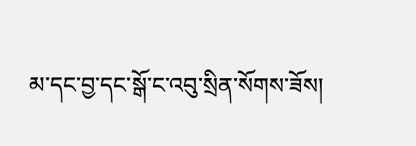མ་དང་བྱ་དང་སྒོ་ང་འབུ་སྲིན་སོགས་ཟོས།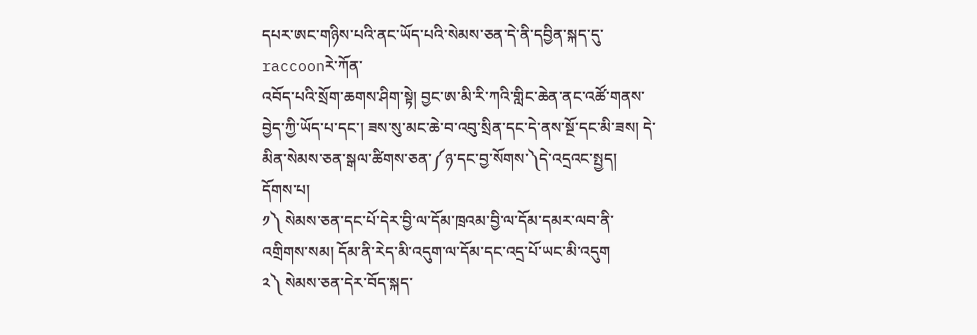དཔར་ཨང་གཉིས་པའི་ནང་ཡོད་པའི་སེམས་ཅན་དེ་ནི་དབྱིན་སྐད་དུ་raccoonརེ་ཀོན་
འབོད་པའི་སྲོག་ཆགས་ཤིག་སྟེ། བྱང་ཨ་མི་རི་ཀའི་གླིང་ཆེན་ནང་འཚོ་གནས་བྱེད་ཀྱི་ཡོད་པ་དང་། ཟས་སུ་མང་ཆེ་བ་འབུ་སྲིན་དང་དེ་ནས་སྔོ་དང་མི་ཟས། དེ་མིན་སེམས་ཅན་སྒལ་ཚིགས་ཅན་༼ཉ་དང་བྱ་སོགས་༽དེ་འདྲའང་སྤྱད།
དོགས་པ།
༡༽ སེམས་ཅན་དང་པོ་དེར་བྱི་ལ་དོམ་ཁྲའམ་བྱི་ལ་དོམ་དམར་ལབ་ནི་འགྲིགས་སམ། དོམ་ནི་རེད་མི་འདུག་ལ་དོམ་དང་འདྲ་པོ་ཡང་མི་འདུག
༢༽ སེམས་ཅན་དེར་བོད་སྐད་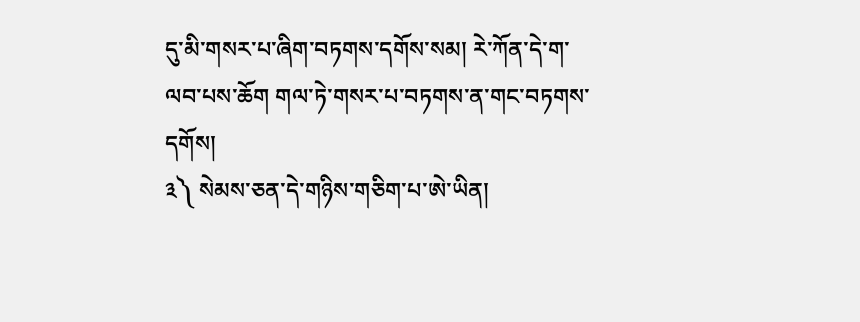དུ་མི་གསར་པ་ཞིག་བཏགས་དགོས་སམ། རེ་ཀོན་དེ་ག་ལབ་པས་ཆོག གལ་ཏེ་གསར་པ་བཏགས་ན་གང་བཏགས་དགོས།
༣༽ སེམས་ཅན་དེ་གཉིས་གཅིག་པ་ཨེ་ཡིན།